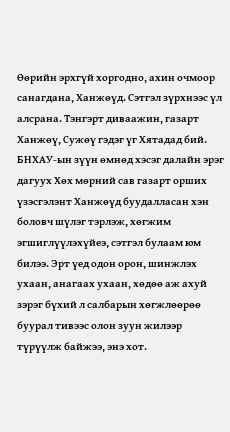Өөрийн эрхгүй хоргодно, ахин очмоор санагдана, Ханжөүд. Сэтгэл зүрхнээс үл алсрана. Тэнгэрт диваажин, газарт Ханжөү, Сужөү гэдэг үг Хятадад бий. БНХАУ-ын зүүн өмнөд хэсэг далайн эрэг дагуух Хөх мөрний сав газарт орших үзэсгэлэнт Ханжөүд буудалласан хэн боловч шүлэг тэрлэж, хөгжим эгшиглүүлэхүйеэ, сэтгэл булаам юм билээ. Эрт үед одон орон, шинжлэх ухаан, анагаах ухаан, хөдөө аж ахуй зэрэг бүхий л салбарын хөгжлөөрөө буурал тивээс олон зуун жилээр түрүүлж байжээ, энэ хот.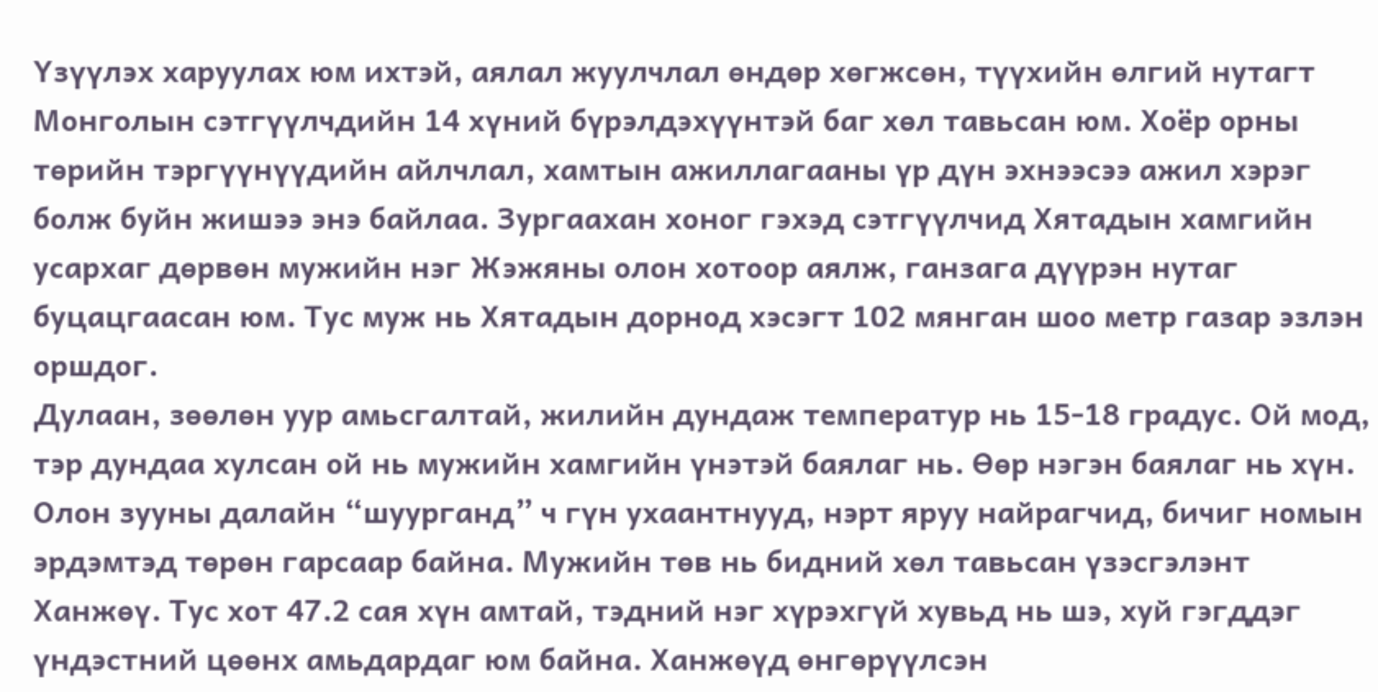Үзүүлэх харуулах юм ихтэй, аялал жуулчлал өндөр хөгжсөн, түүхийн өлгий нутагт Монголын сэтгүүлчдийн 14 хүний бүрэлдэхүүнтэй баг хөл тавьсан юм. Хоёр орны төрийн тэргүүнүүдийн айлчлал, хамтын ажиллагааны үр дүн эхнээсээ ажил хэрэг болж буйн жишээ энэ байлаа. Зургаахан хоног гэхэд сэтгүүлчид Хятадын хамгийн усархаг дөрвөн мужийн нэг Жэжяны олон хотоор аялж, ганзага дүүрэн нутаг буцацгаасан юм. Тус муж нь Хятадын дорнод хэсэгт 102 мянган шоо метр газар эзлэн оршдог.
Дулаан, зөөлөн уур амьсгалтай, жилийн дундаж температур нь 15-18 градус. Ой мод, тэр дундаа хулсан ой нь мужийн хамгийн үнэтэй баялаг нь. Өөр нэгэн баялаг нь хүн. Олон зууны далайн “шуурганд” ч гүн ухаантнууд, нэрт яруу найрагчид, бичиг номын эрдэмтэд төрөн гарсаар байна. Мужийн төв нь бидний хөл тавьсан үзэсгэлэнт Ханжөү. Тус хот 47.2 сая хүн амтай, тэдний нэг хүрэхгүй хувьд нь шэ, хуй гэгддэг үндэстний цөөнх амьдардаг юм байна. Ханжөүд өнгөрүүлсэн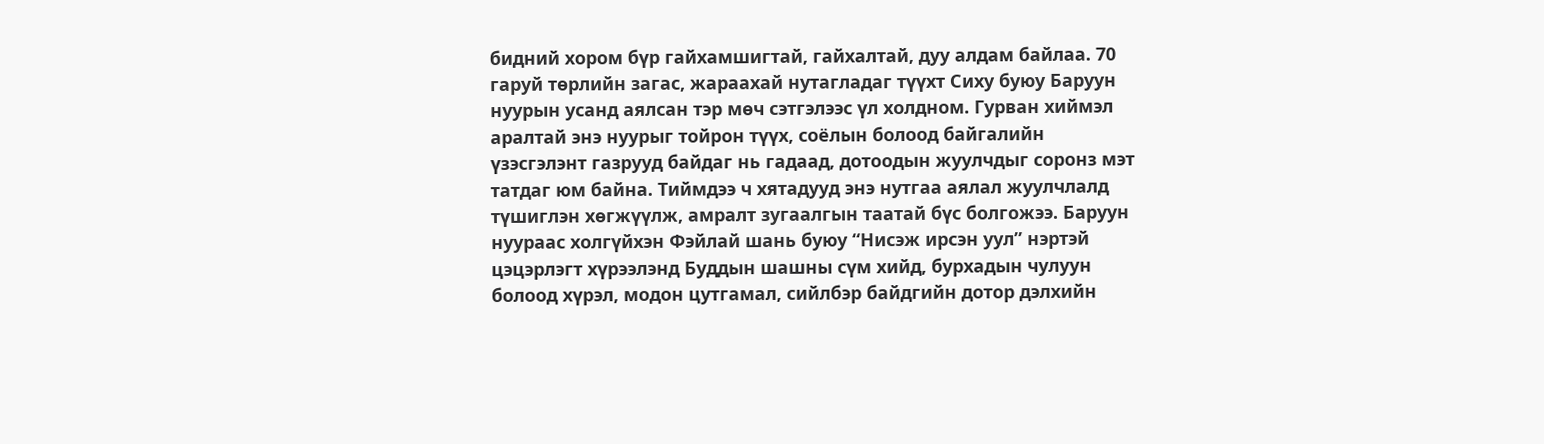бидний хором бүр гайхамшигтай, гайхалтай, дуу алдам байлаа. 70 гаруй төрлийн загас, жараахай нутагладаг түүхт Сиху буюу Баруун нуурын усанд аялсан тэр мөч сэтгэлээс үл холдном. Гурван хиймэл аралтай энэ нуурыг тойрон түүх, соёлын болоод байгалийн үзэсгэлэнт газрууд байдаг нь гадаад, дотоодын жуулчдыг соронз мэт татдаг юм байна. Тиймдээ ч хятадууд энэ нутгаа аялал жуулчлалд түшиглэн хөгжүүлж, амралт зугаалгын таатай бүс болгожээ. Баруун нуураас холгүйхэн Фэйлай шань буюу “Нисэж ирсэн уул” нэртэй цэцэрлэгт хүрээлэнд Буддын шашны сүм хийд, бурхадын чулуун болоод хүрэл, модон цутгамал, сийлбэр байдгийн дотор дэлхийн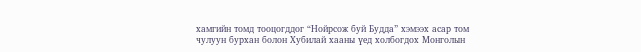хамгийн томд тооцогддог “Нойрсож буй Будда” хэмээх асар том чулуун бурхан болон Хубилай хааны үед холбогдох Монголын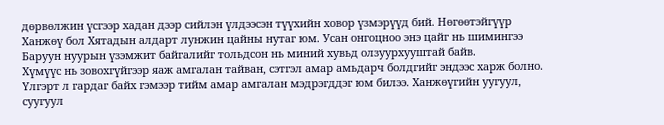дөрвөлжин үсгээр хадан дээр сийлэн үлдээсэн түүхийн ховор үзмэрүүд бий. Нөгөөтэйгүүр Ханжөү бол Хятадын алдарт лунжин цайны нутаг юм. Усан онгоцноо энэ цайг нь шимингээ Баруун нуурын үзэмжит байгалийг тольдсон нь миний хувьд олзуурхууштай байв.
Хүмүүс нь зовохгүйгээр яаж амгалан тайван, сэтгэл амар амьдарч болдгийг эндээс харж болно. Үлгэрт л гардаг байх гэмээр тийм амар амгалан мэдрэгддэг юм билээ. Ханжөүгийн уугуул, суугуул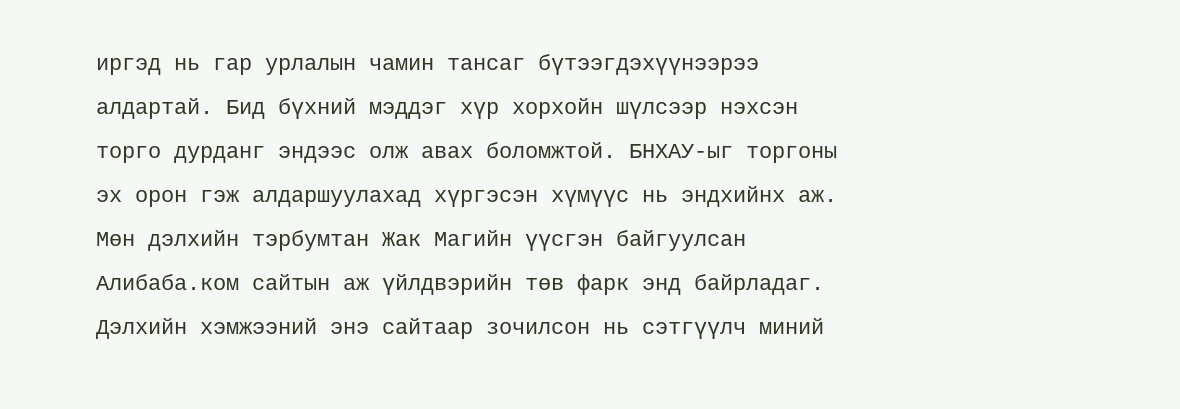иргэд нь гар урлалын чамин тансаг бүтээгдэхүүнээрээ алдартай. Бид бүхний мэддэг хүр хорхойн шүлсээр нэхсэн торго дурданг эндээс олж авах боломжтой. БНХАУ-ыг торгоны эх орон гэж алдаршуулахад хүргэсэн хүмүүс нь эндхийнх аж. Мөн дэлхийн тэрбумтан Жак Магийн үүсгэн байгуулсан Алибаба.ком сайтын аж үйлдвэрийн төв фарк энд байрладаг. Дэлхийн хэмжээний энэ сайтаар зочилсон нь сэтгүүлч миний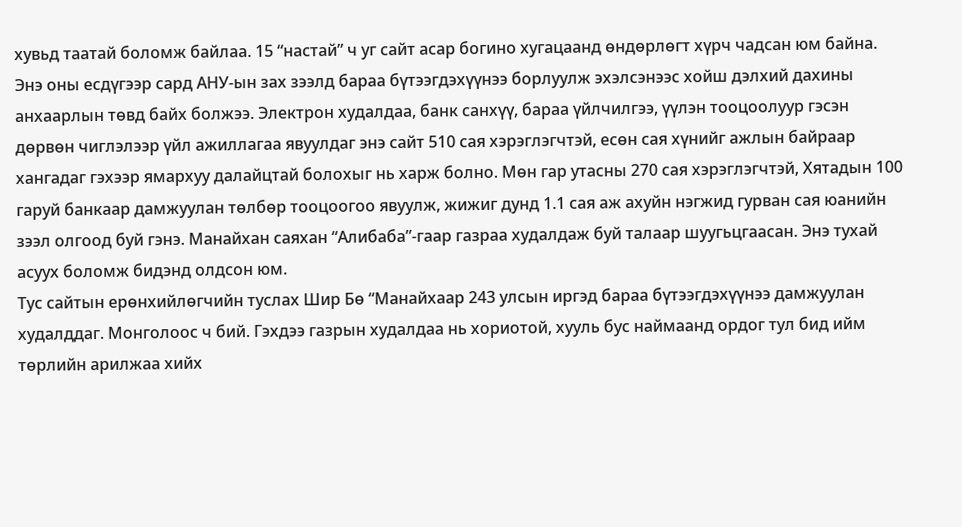хувьд таатай боломж байлаа. 15 “настай” ч уг сайт асар богино хугацаанд өндөрлөгт хүрч чадсан юм байна. Энэ оны есдүгээр сард АНУ-ын зах зээлд бараа бүтээгдэхүүнээ борлуулж эхэлсэнээс хойш дэлхий дахины анхаарлын төвд байх болжээ. Электрон худалдаа, банк санхүү, бараа үйлчилгээ, үүлэн тооцоолуур гэсэн дөрвөн чиглэлээр үйл ажиллагаа явуулдаг энэ сайт 510 сая хэрэглэгчтэй, есөн сая хүнийг ажлын байраар хангадаг гэхээр ямархуу далайцтай болохыг нь харж болно. Мөн гар утасны 270 сая хэрэглэгчтэй, Хятадын 100 гаруй банкаар дамжуулан төлбөр тооцоогоо явуулж, жижиг дунд 1.1 сая аж ахуйн нэгжид гурван сая юанийн зээл олгоод буй гэнэ. Манайхан саяхан “Алибаба”-гаар газраа худалдаж буй талаар шуугьцгаасан. Энэ тухай асуух боломж бидэнд олдсон юм.
Тус сайтын ерөнхийлөгчийн туслах Шир Бө “Манайхаар 243 улсын иргэд бараа бүтээгдэхүүнээ дамжуулан худалддаг. Монголоос ч бий. Гэхдээ газрын худалдаа нь хориотой, хууль бус наймаанд ордог тул бид ийм төрлийн арилжаа хийх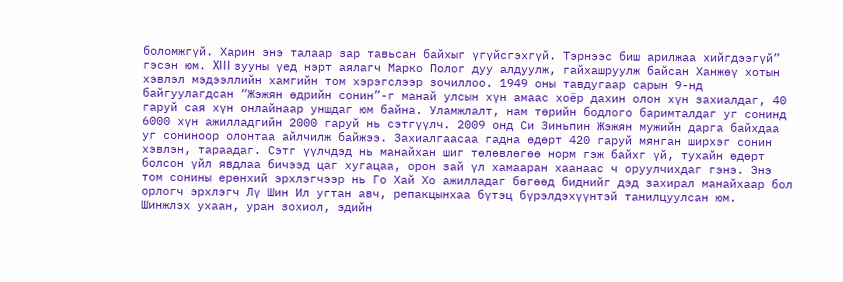боломжгүй. Харин энэ талаар зар тавьсан байхыг үгүйсгэхгүй. Тэрнээс биш арилжаа хийгдээгүй” гэсэн юм. XIII зууны үед нэрт аялагч Марко Полог дуу алдуулж, гайхашруулж байсан Ханжөү хотын хэвлэл мэдээллийн хамгийн том хэрэгслээр зочиллоо. 1949 оны тавдугаар сарын 9-нд байгуулагдсан “Жэжян өдрийн сонин”-г манай улсын хүн амаас хоёр дахин олон хүн захиалдаг, 40 гаруй сая хүн онлайнаар уншдаг юм байна. Уламжлалт, нам төрийн бодлого баримталдаг уг сонинд 6000 хүн ажилладгийн 2000 гаруй нь сэтгүүлч. 2009 онд Си Зиньпин Жэжян мужийн дарга байхдаа уг сониноор олонтаа айлчилж байжээ. Захиалгаасаа гадна өдөрт 420 гаруй мянган ширхэг сонин хэвлэн, тараадаг. Сэтг үүлчдэд нь манайхан шиг төлөвлөгөө норм гэж байхг үй, тухайн өдөрт болсон үйл явдлаа бичээд цаг хугацаа, орон зай үл хамааран хаанаас ч оруулчихдаг гэнэ. Энэ том сонины ерөнхий эрхлэгчээр нь Го Хай Хо ажилладаг бөгөөд биднийг дэд захирал манайхаар бол орлогч эрхлэгч Лү Шин Ил угтан авч, репакцынхаа бүтэц бүрэлдэхүүнтэй танилцуулсан юм.
Шинжлэх ухаан, уран зохиол, эдийн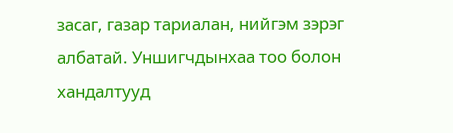засаг, газар тариалан, нийгэм зэрэг албатай. Уншигчдынхаа тоо болон хандалтууд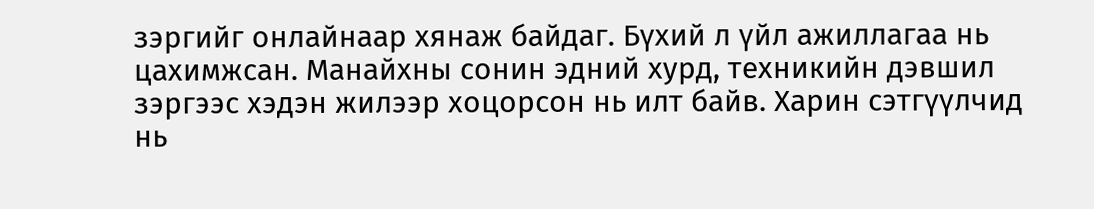зэргийг онлайнаар хянаж байдаг. Бүхий л үйл ажиллагаа нь цахимжсан. Манайхны сонин эдний хурд, техникийн дэвшил зэргээс хэдэн жилээр хоцорсон нь илт байв. Харин сэтгүүлчид нь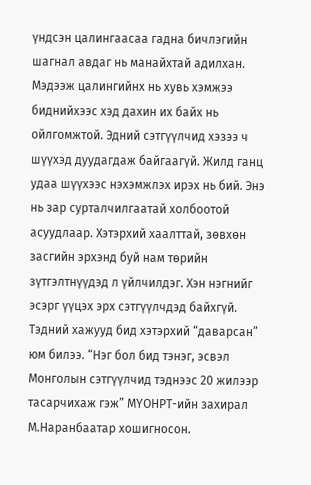үндсэн цалингаасаа гадна бичлэгийн шагнал авдаг нь манайхтай адилхан. Мэдээж цалингийнх нь хувь хэмжээ биднийхээс хэд дахин их байх нь ойлгомжтой. Эдний сэтгүүлчид хэзээ ч шүүхэд дуудагдаж байгаагүй. Жилд ганц удаа шүүхээс нэхэмжлэх ирэх нь бий. Энэ нь зар сурталчилгаатай холбоотой асуудлаар. Хэтэрхий хаалттай, зөвхөн засгийн эрхэнд буй нам төрийн зүтгэлтнүүдэд л үйлчилдэг. Хэн нэгнийг эсэрг үүцэх эрх сэтгүүлчдэд байхгүй. Тэдний хажууд бид хэтэрхий “даварсан” юм билээ. “Нэг бол бид тэнэг, эсвэл Монголын сэтгүүлчид тэднээс 20 жилээр тасарчихаж гэж” МҮОНРТ-ийн захирал М.Наранбаатар хошигносон.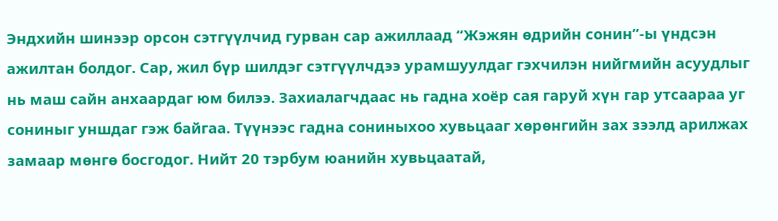Эндхийн шинээр орсон сэтгүүлчид гурван сар ажиллаад “Жэжян өдрийн сонин”-ы үндсэн ажилтан болдог. Сар, жил бүр шилдэг сэтгүүлчдээ урамшуулдаг гэхчилэн нийгмийн асуудлыг нь маш сайн анхаардаг юм билээ. Захиалагчдаас нь гадна хоёр сая гаруй хүн гар утсаараа уг сониныг уншдаг гэж байгаа. Түүнээс гадна сониныхоо хувьцааг хөрөнгийн зах зээлд арилжах замаар мөнгө босгодог. Нийт 20 тэрбум юанийн хувьцаатай,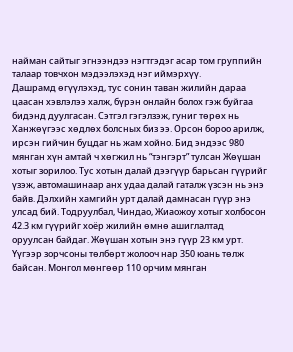найман сайтыг эгнээндээ нэгтгэдэг асар том группийн талаар товчхон мэдээлэхэд нэг иймэрхүү.
Дашрамд өгүүлэхэд, тус сонин таван жилийн дараа цаасан хэвлэлээ халж, бүрэн онлайн болох гэж буйгаа бидэнд дуулгасан. Сэтгэл гэгэлзэж, гуниг төрөх нь Ханжөүгээс хөдлөх болсных биз ээ. Орсон бороо арилж, ирсэн гийчин буцдаг нь жам хойно. Бид эндээс 980 мянган хүн амтай ч хөгжил нь “тэнгэрт” тулсан Жөүшан хотыг зорилоо. Тус хотын далай дээгүүр барьсан гүүрийг үзэж, автомашинаар анх удаа далай гаталж үзсэн нь энэ байв. Дэлхийн хамгийн урт далай дамнасан гүүр энэ улсад бий. Тодруулбал, Чиндао, Жиаожоу хотыг холбосон 42.3 км гүүрийг хоёр жилийн өмнө ашиглалтад оруулсан байдаг. Жөүшан хотын энэ гүүр 23 км урт. Үүгээр зорчсоны төлбөрт жолооч нар 350 юань төлж байсан. Монгол мөнгөөр 110 орчим мянган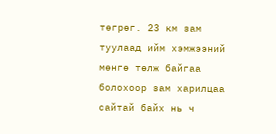төгрөг. 23 км зам туулаад ийм хэмжээний мөнгө төлж байгаа болохоор зам харилцаа сайтай байх нь ч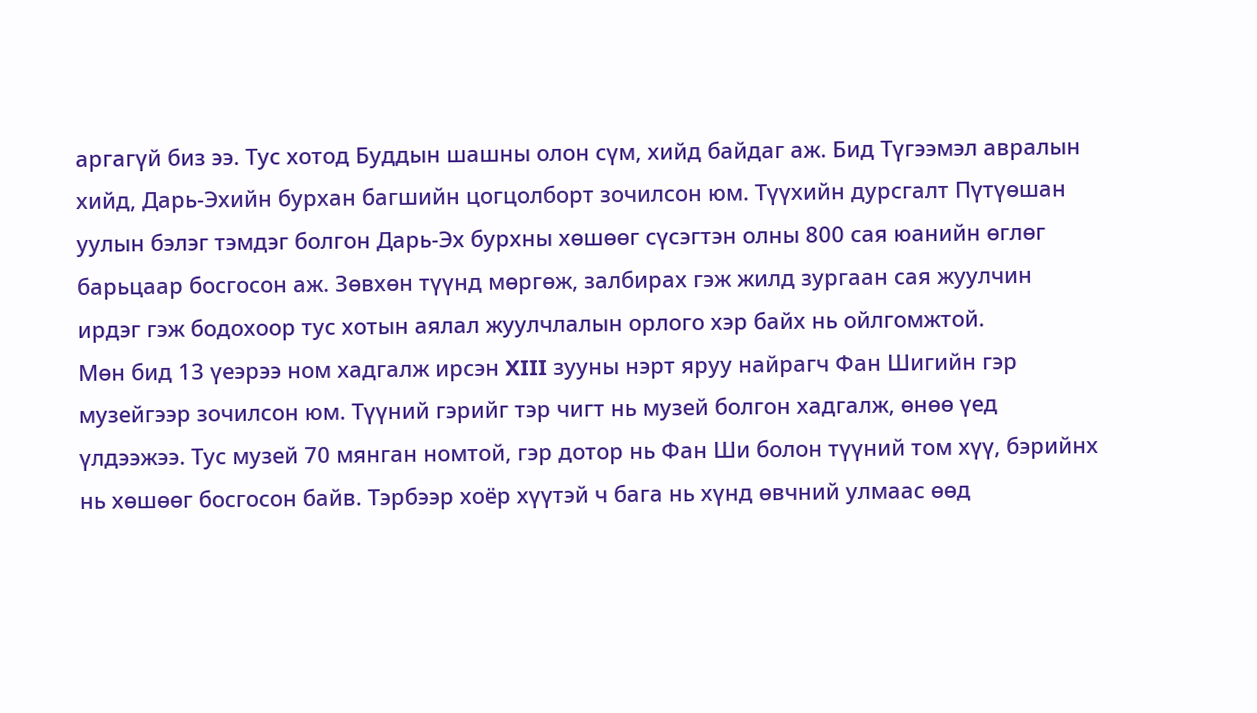аргагүй биз ээ. Тус хотод Буддын шашны олон сүм, хийд байдаг аж. Бид Түгээмэл авралын хийд, Дарь-Эхийн бурхан багшийн цогцолборт зочилсон юм. Түүхийн дурсгалт Пүтүөшан уулын бэлэг тэмдэг болгон Дарь-Эх бурхны хөшөөг сүсэгтэн олны 800 сая юанийн өглөг барьцаар босгосон аж. Зөвхөн түүнд мөргөж, залбирах гэж жилд зургаан сая жуулчин ирдэг гэж бодохоор тус хотын аялал жуулчлалын орлого хэр байх нь ойлгомжтой.
Мөн бид 13 үеэрээ ном хадгалж ирсэн XIII зууны нэрт яруу найрагч Фан Шигийн гэр музейгээр зочилсон юм. Түүний гэрийг тэр чигт нь музей болгон хадгалж, өнөө үед үлдээжээ. Тус музей 70 мянган номтой, гэр дотор нь Фан Ши болон түүний том хүү, бэрийнх нь хөшөөг босгосон байв. Тэрбээр хоёр хүүтэй ч бага нь хүнд өвчний улмаас өөд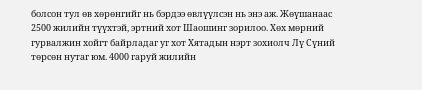болсон тул өв хөрөнгийг нь бэрдээ өвлүүлсэн нь энэ аж. Жөүшанаас 2500 жилийн түүхтэй, эртний хот Шаошинг зорилоо. Хөх мөрний гурвалжин хойгт байрладаг уг хот Хятадын нэрт зохиолч Лү Сүний төрсөн нутаг юм. 4000 гаруй жилийн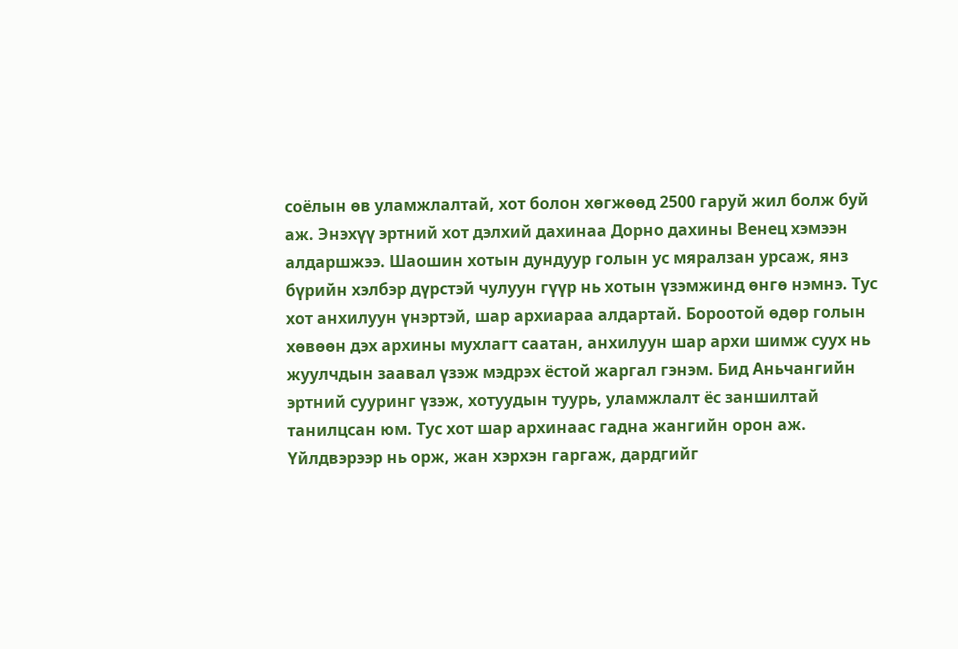соёлын өв уламжлалтай, хот болон хөгжөөд 2500 гаруй жил болж буй аж. Энэхүү эртний хот дэлхий дахинаа Дорно дахины Венец хэмээн алдаршжээ. Шаошин хотын дундуур голын ус мяралзан урсаж, янз бүрийн хэлбэр дүрстэй чулуун гүүр нь хотын үзэмжинд өнгө нэмнэ. Тус хот анхилуун үнэртэй, шар архиараа алдартай. Бороотой өдөр голын хөвөөн дэх архины мухлагт саатан, анхилуун шар архи шимж суух нь жуулчдын заавал үзэж мэдрэх ёстой жаргал гэнэм. Бид Аньчангийн эртний сууринг үзэж, хотуудын туурь, уламжлалт ёс заншилтай танилцсан юм. Тус хот шар архинаас гадна жангийн орон аж. Үйлдвэрээр нь орж, жан хэрхэн гаргаж, дардгийг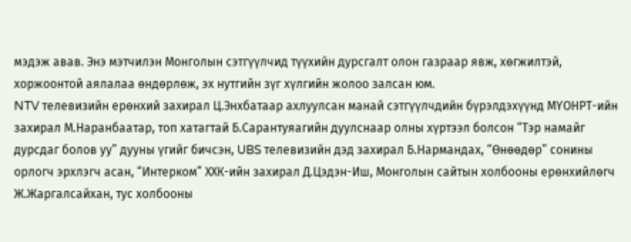мэдэж авав. Энэ мэтчилэн Монголын сэтгүүлчид түүхийн дурсгалт олон газраар явж, хөгжилтэй, хоржоонтой аялалаа өндөрлөж, эх нутгийн зүг хүлгийн жолоо залсан юм.
NTV телевизийн ерөнхий захирал Ц.Энхбатаар ахлуулсан манай сэтгүүлчдийн бүрэлдэхүүнд МҮОНРТ-ийн захирал М.Наранбаатар, топ хатагтай Б.Сарантуяагийн дуулснаар олны хүртээл болсон “Тэр намайг дурсдаг болов уу” дууны үгийг бичсэн, UBS телевизийн дэд захирал Б.Нармандах, “Өнөөдөр” сонины орлогч эрхлэгч асан, “Интерком” ХХК-ийн захирал Д.Цэдэн-Иш, Монголын сайтын холбооны ерөнхийлөгч Ж.Жаргалсайхан, тус холбооны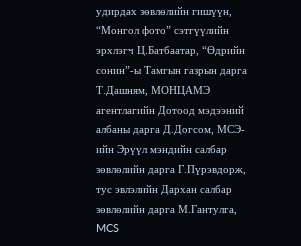удирдах зөвлөлийн гишүүн, “Монгол фото” сэтгүүлийн эрхлэгч Ц.Батбаатар, “Өдрийн сонин”-ы Тамгын газрын дарга Т.Дашням, МОНЦАМЭ агентлагийн Дотоод мэдээний албаны дарга Д.Догсом, МСЭ-ийн Эрүүл мэндийн салбар зөвлөлийн дарга Г.Пүрэвдорж, тус эвлэлийн Дархан салбар зөвлөлийн дарга М.Гантулга, MCS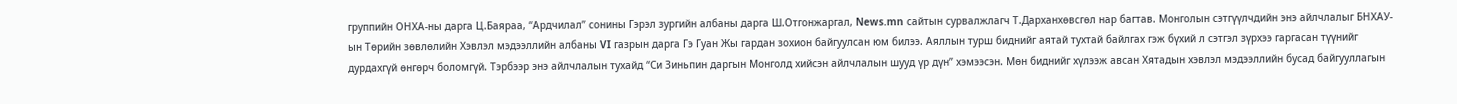группийн ОНХА-ны дарга Ц.Баяраа, “Ардчилал” сонины Гэрэл зургийн албаны дарга Ш.Отгонжаргал, News.mn сайтын сурвалжлагч Т.Дарханхөвсгөл нар багтав. Монголын сэтгүүлчдийн энэ айлчлалыг БНХАУ-ын Төрийн зөвлөлийн Хэвлэл мэдээллийн албаны VI газрын дарга Гэ Гуан Жы гардан зохион байгуулсан юм билээ. Аяллын турш биднийг аятай тухтай байлгах гэж бүхий л сэтгэл зүрхээ гаргасан түүнийг дурдахгүй өнгөрч боломгүй. Тэрбээр энэ айлчлалын тухайд “Си Зиньпин даргын Монголд хийсэн айлчлалын шууд үр дүн” хэмээсэн. Мөн биднийг хүлээж авсан Хятадын хэвлэл мэдээллийн бусад байгууллагын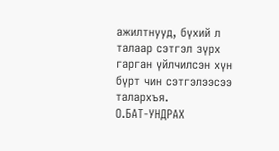ажилтнууд, бүхий л талаар сэтгэл зүрх гарган үйлчилсэн хүн бүрт чин сэтгэлээсээ талархъя.
О.БАТ-УНДРАХ